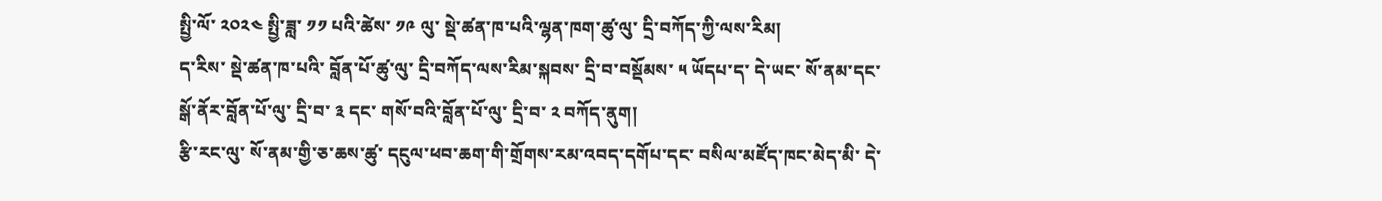སྤྱི་ལོ་ ༢༠༢༤ སྤྱི་ཟླ་ ༡༡ པའི་ཚེས་ ༡༩ ལུ་ སྡེ་ཚན་ཁ་པའི་ལྷན་ཁག་ཚུ་ལུ་ དྲི་བཀོད་ཀྱི་ལས་རིམ།
ད་རིས་ སྡེ་ཚན་ཁ་པའི་ བློན་པོ་ཚུ་ལུ་ དྲི་བཀོད་ལས་རིམ་སྐབས་ དྲི་བ་བསྡོམས་ ༥ ཡོདཔ་ད་ དེ་ཡང་ སོ་ནམ་དང་སྒོ་ནོར་བློན་པོ་ལུ་ དྲི་བ་ ༣ དང་ གསོ་བའི་བློན་པོ་ལུ་ དྲི་བ་ ༢ བཀོད་ནུག།
རྩི་རང་ལུ་ སོ་ནམ་གྱི་ཅ་ཆས་ཚུ་ དངུལ་ཕབ་ཆག་གི་གྲོགས་རམ་འབད་དགོཔ་དང་ བསིལ་མཛོད་ཁང་མེད་མི་ དེ་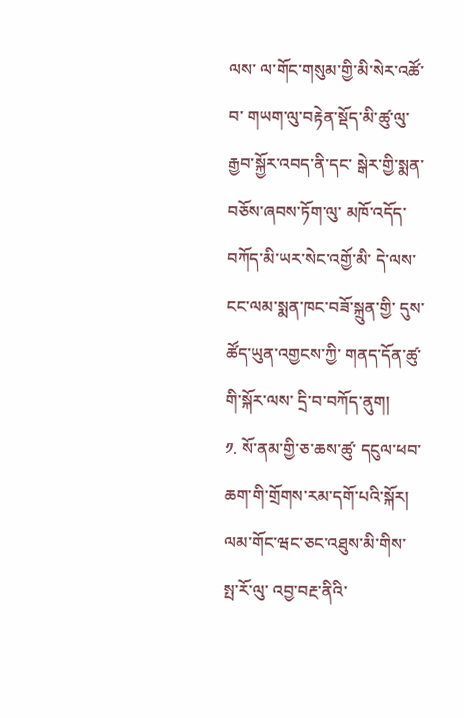ལས་ ལ་གོང་གསུམ་གྱི་མི་སེར་འཚོ་བ་ གཡག་ལུ་བརྟེན་སྡོད་མི་ཚུ་ལུ་ རྒྱབ་སྐྱོར་འབད་ནི་དང་ སྒེར་གྱི་སྨན་བཅོས་ཞབས་ཏོག་ལུ་ མཁོ་འདོད་བཀོད་མི་ཡར་སེང་འགྱོ་མི་ དེ་ལས་ ངང་ལམ་སྨན་ཁང་བཟོ་སྐྲུན་གྱི་ དུས་ཚོད་ཡུན་འགྱངས་ཀྱི་ གནད་དོན་ཚུ་གི་སྐོར་ལས་ དྲི་བ་བཀོད་ནུག།
༡. སོ་ནམ་གྱི་ཅ་ཆས་ཚུ་ དངུལ་ཕབ་ཆག་གི་གྲོགས་རམ་དགོ་པའི་སྐོར།
ལམ་གོང་ཝང་ཅང་འཐུས་མི་གིས་ སྤ་རོ་ལུ་ འབྱ་བརྔ་ནིའི་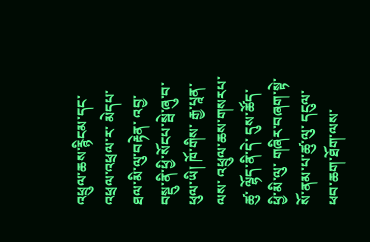འཕྲུལ་ཆས་རྙིངམ་དང་ འཕྲལ་འཕྲལ་ར་ མེདཔ་ཐལ་མི་ལུ་བརྟེན་ འབྱ་བསྡུ་ནི་ཕྱི་སོངཔ་སྦེ་ཞུ་བ་ཕུལ་ཡི། ཁོ་གིས་ རྒྱ་པཱན་ལས་ འཕྲུལ་ཆས་གསརཔ་ཚུ་ ལྷོད་ནི་དེ་ དུས་ཚོད་ཕྱི་མི་ལུ་ གཞིར་བཞག་སྟེ་ སོ་ནམ་པ་ཚུ་ལུ་ དངུལ་ཕབ་ཆག་ཐོག་ལས་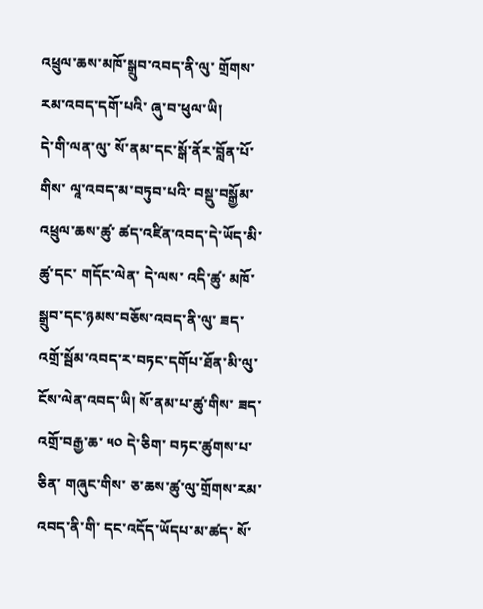འཕྲུལ་ཆས་མཁོ་སྒྲུབ་འབད་ནི་ལུ་ གྲོགས་རམ་འབད་དགོ་པའི་ ཞུ་བ་ཕུལ་ཡི།
དེ་གི་ལན་ལུ་ སོ་ནམ་དང་སྒོ་ནོར་བློན་པོ་གིས་ ལཱ་འབད་མ་བཏུབ་པའི་ བསྡུ་བསྒྱོམ་འཕྲུལ་ཆས་ཚུ་ ཚད་འཛིན་འབད་དེ་ཡོད་མི་ཚུ་དང་ གདོང་ལེན་ དེ་ལས་ འདི་ཚུ་ མཁོ་སྒྲུབ་དང་ཉམས་བཅོས་འབད་ནི་ལུ་ ཟད་འགྲོ་སྦོམ་འབད་ར་བཏང་དགོཔ་ཐོན་མི་ལུ་ ངོས་ལེན་འབད་ཡི། སོ་ནམ་པ་ཚུ་གིས་ ཟད་འགྲོ་བརྒྱ་ཆ་ ༥༠ དེ་ཅིག་ བཏང་ཚུགས་པ་ཅིན་ གཞུང་གིས་ ཅ་ཆས་ཚུ་ལུ་གྲོགས་རམ་འབད་ནི་གི་ དང་འདོད་ཡོདཔ་མ་ཚད་ སོ་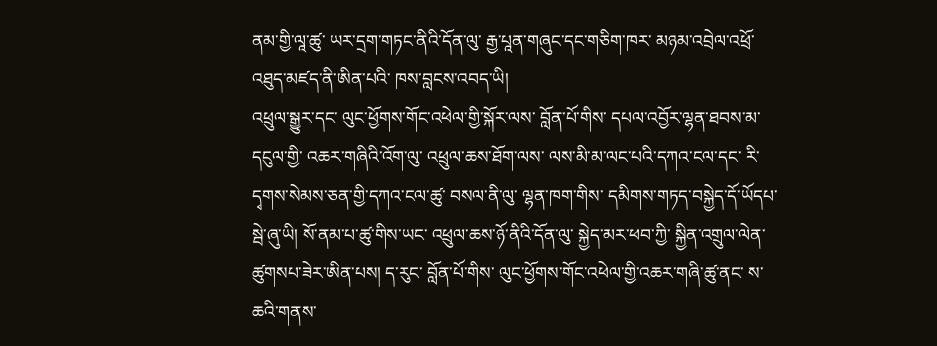ནམ་གྱི་ལཱ་ཚུ་ ཡར་དྲག་གཏང་ནིའི་དོན་ལུ་ རྒྱ་པཱན་གཞུང་དང་གཅིག་ཁར་ མཉམ་འབྲེལ་འཕྲོ་འཐུད་མཛད་ནི་ཨིན་པའི་ ཁས་བླངས་འབད་ཡི།
འཕྲུལ་སྒྱུར་དང་ ལུང་ཕྱོགས་གོང་འཕེལ་གྱི་སྐོར་ལས་ བློན་པོ་གིས་ དཔལ་འབྱོར་ལྷན་ཐབས་མ་དངུལ་གྱི་ འཆར་གཞིའི་འོག་ལུ་ འཕྲུལ་ཆས་ཐོག་ལས་ ལས་མི་མ་ལང་པའི་དཀའ་ངལ་དང་ རི་དྭགས་སེམས་ཅན་གྱི་དཀའ་ངལ་ཚུ་ བསལ་ནི་ལུ་ ལྷན་ཁག་གིས་ དམིགས་གཏད་བསྐྱེད་དོ་ཡོདཔ་སྦེ་ཞུ་ཡི། སོ་ནམ་པ་ཚུ་གིས་ཡང་ འཕྲུལ་ཆས་ཉོ་ནིའི་དོན་ལུ་ སྐྱེད་མར་ཕབ་ཀྱི་ སྐྱིན་འགྲུལ་ལེན་ཚུགསཔ་ཟེར་ཨིན་པས། ད་རུང་ བློན་པོ་གིས་ ལུང་ཕྱོགས་གོང་འཕེལ་གྱི་འཆར་གཞི་ཚུ་ནང་ ས་ཆའི་གནས་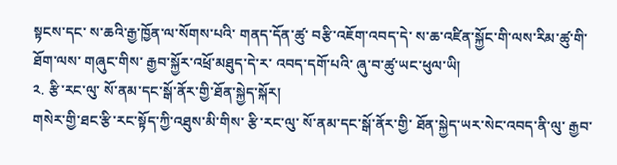སྟངས་དང་ ས་ཆའི་རྒྱ་ཁྱོན་ལ་སོགས་པའི་ གནད་དོན་ཚུ་ བརྩི་འཇོག་འབད་དེ་ ས་ཆ་འཛིན་སྐྱོང་གི་ལས་རིམ་ཚུ་གི་ཐོག་ལས་ གཞུང་གིས་ རྒྱབ་སྐྱོར་འཕྲོ་མཐུད་དེ་ར་ འབད་དགོ་པའི་ ཞུ་བ་ཚུ་ཡང་ཕུལ་ཡི།
༢. རྩི་རང་ལུ་ སོ་ནམ་དང་སྒོ་ནོར་གྱི་ཐོན་སྐྱེད་སྐོར།
གསེར་གྱི་ཐང་རྩི་རང་སྟོད་ཀྱི་འཐུས་མི་གིས་ རྩི་རང་ལུ་ སོ་ནམ་དང་སྒོ་ནོར་གྱི་ ཐོན་སྐྱེད་ཡར་སེང་འབད་ནི་ལུ་ རྒྱབ་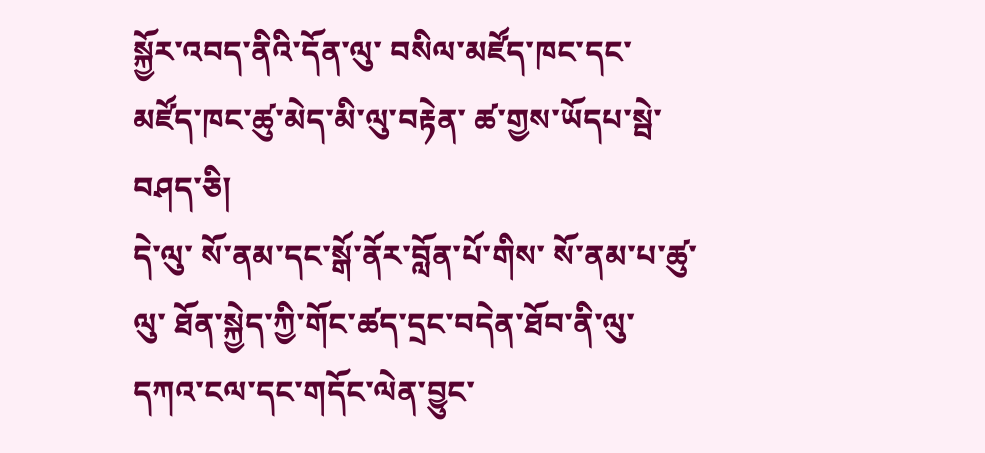སྐྱོར་འབད་ནིའི་དོན་ལུ་ བསིལ་མཛོད་ཁང་དང་ མཛོད་ཁང་ཚུ་མེད་མི་ལུ་བརྟེན་ ཚ་གྱས་ཡོདཔ་སྦེ་ བཤད་ཅི།
དེ་ལུ་ སོ་ནམ་དང་སྒོ་ནོར་བློན་པོ་གིས་ སོ་ནམ་པ་ཚུ་ལུ་ ཐོན་སྐྱེད་ཀྱི་གོང་ཚད་དྲང་བདེན་ཐོབ་ནི་ལུ་ དཀའ་ངལ་དང་གདོང་ལེན་བྱུང་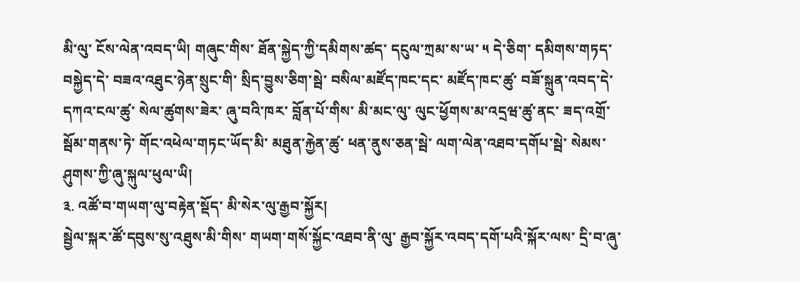མི་ལུ་ ངོས་ལེན་འབད་ཡི། གཞུང་གིས་ ཐོན་སྐྱེད་ཀྱི་དམིགས་ཚད་ དངུལ་ཀྲམ་ས་ཡ་ ༥ དེ་ཅིག་ དམིགས་གཏད་བསྐྱེད་དེ་ བཟའ་འཐུང་ཉེན་སྲུང་གི་ སྲིད་བྱུས་ཅིག་སྦེ་ བསིལ་མཛོད་ཁང་དང་ མཛོད་ཁང་ཚུ་ བཟོ་སྐྲུན་འབད་དེ་ དཀའ་ངལ་ཚུ་ སེལ་ཚུགས་ཟེར་ ཞུ་བའི་ཁར་ བློན་པོ་གིས་ མི་མང་ལུ་ ལུང་ཕྱོགས་མ་འདྲཝ་ཚུ་ནང་ ཟད་འགྲོ་སྦོམ་གནས་ཏེ་ གོང་འཕེལ་གཏང་ཡོད་མི་ མཐུན་རྐྱེན་ཚུ་ ཕན་ནུས་ཅན་སྦེ་ ལག་ལེན་འཐབ་དགོཔ་སྦེ་ སེམས་ཤུགས་ཀྱི་ཞུ་སྐུལ་ཕུལ་ཡི།
༣. འཚོ་བ་གཡག་ལུ་བརྟེན་སྡོད་ མི་སེར་ལུ་རྒྱབ་སྐྱོར།
སྦྱེལ་སྐར་ཚོ་དབུས་སུ་འཐུས་མི་གིས་ གཡག་གསོ་སྐྱོང་འཐབ་ནི་ལུ་ རྒྱབ་སྐྱོར་འབད་དགོ་པའི་སྐོར་ལས་ དྲི་བ་ཞུ་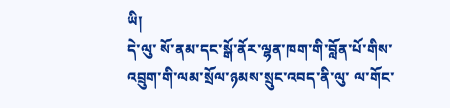ཡི།
དེ་ལུ་ སོ་ནམ་དང་སྒོ་ནོར་ལྷན་ཁག་གི་བློན་པོ་གིས་ འབྲུག་གི་ལམ་སྲོལ་ཉམས་སྲུང་འབད་ནི་ལུ་ ལ་གོང་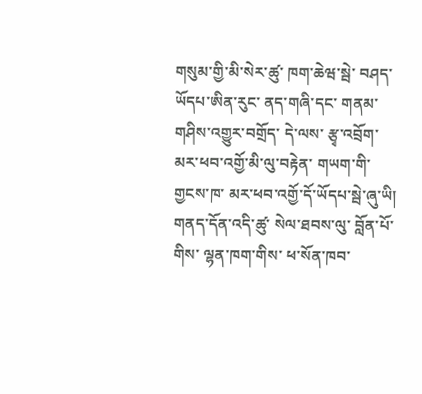གསུམ་གྱི་མི་སེར་ཚུ་ ཁག་ཆེཝ་སྦེ་ བཤད་ཡོདཔ་ཨིན་རུང་ ནད་གཞི་དང་ གནམ་གཤིས་འགྱུར་བགྲོད་ དེ་ལས་ རྩྭ་འབྲོག་མར་ཕབ་འགྱོ་མི་ལུ་བརྟེན་ གཡག་གི་གྱངས་ཁ་ མར་ཕབ་འགྱོ་དོ་ཡོདཔ་སྦེ་ཞུ་ཡི། གནད་དོན་འདི་ཚུ་ སེལ་ཐབས་ལུ་ བློན་པོ་གིས་ ལྷན་ཁག་གིས་ ཕ་སོན་ཁབ་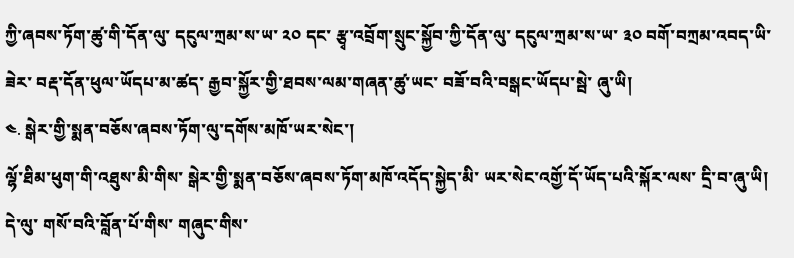ཀྱི་ཞབས་ཏོག་ཚུ་གི་དོན་ལུ་ དངུལ་ཀྲམ་ས་ཡ་ ༢༠ དང་ རྩྭ་འབྲོག་སྲུང་སྐྱོབ་ཀྱི་དོན་ལུ་ དངུལ་ཀྲམ་ས་ཡ་ ༣༠ བགོ་བཀྲམ་འབད་ཡི་ཟེར་ བརྡ་དོན་ཕུལ་ཡོདཔ་མ་ཚད་ རྒྱབ་སྐྱོར་གྱི་ཐབས་ལམ་གཞན་ཚུ་ཡང་ བཟོ་བའི་བསྒང་ཡོདཔ་སྦེ་ ཞུ་ཡི།
༤. སྒེར་གྱི་སྨན་བཅོས་ཞབས་ཏོག་ལུ་དགོས་མཁོ་ཡར་སེང་།
ལྷོ་ཐིམ་ཕུག་གི་འཐུས་མི་གིས་ སྒེར་གྱི་སྨན་བཅོས་ཞབས་ཏོག་མཁོ་འདོད་སྐྱེད་མི་ ཡར་སེང་འགྱོ་དོ་ཡོད་པའི་སྐོར་ལས་ དྲི་བ་ཞུ་ཡི།
དེ་ལུ་ གསོ་བའི་བློན་པོ་གིས་ གཞུང་གིས་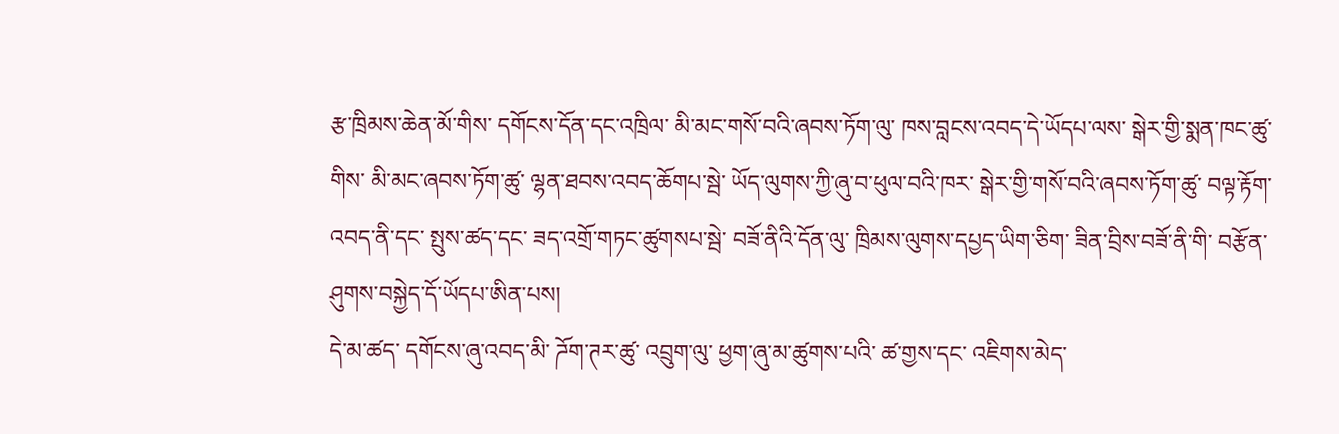རྩ་ཁྲིམས་ཆེན་མོ་གིས་ དགོངས་དོན་དང་འཁྲིལ་ མི་མང་གསོ་བའི་ཞབས་ཏོག་ལུ་ ཁས་བླངས་འབད་དེ་ཡོདཔ་ལས་ སྒེར་གྱི་སྨན་ཁང་ཚུ་གིས་ མི་མང་ཞབས་ཏོག་ཚུ་ ལྷན་ཐབས་འབད་ཆོགཔ་སྦེ་ ཡོད་ལུགས་ཀྱི་ཞུ་བ་ཕུལ་བའི་ཁར་ སྒེར་གྱི་གསོ་བའི་ཞབས་ཏོག་ཚུ་ བལྟ་རྟོག་འབད་ནི་དང་ སྤུས་ཚད་དང་ ཟད་འགྲོ་གཏང་ཚུགསཔ་སྦེ་ བཟོ་ནིའི་དོན་ལུ་ ཁྲིམས་ལུགས་དཔྱད་ཡིག་ཅིག་ ཟིན་བྲིས་བཟོ་ནི་གི་ བརྩོན་ཤུགས་བསྐྱེད་དོ་ཡོདཔ་ཨིན་པས།
དེ་མ་ཚད་ དགོངས་ཞུ་འབད་མི་ ཌོག་ཊར་ཚུ་ འབྲུག་ལུ་ ཕྱག་ཞུ་མ་ཚུགས་པའི་ ཚ་གྱས་དང་ འཇིགས་མེད་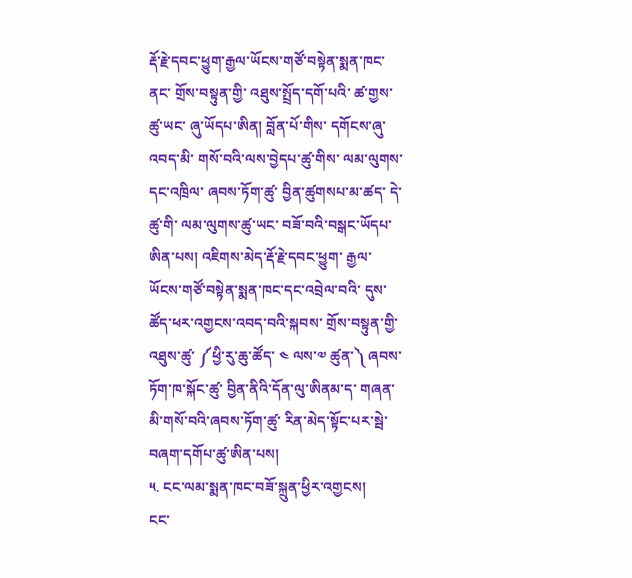རྡོ་རྗེ་དབང་ཕྱུག་རྒྱལ་ཡོངས་གཙོ་བསྟེན་སྨན་ཁང་ནང་ གྲོས་བསྟུན་གྱི་ འཐུས་སྤྲོད་དགོ་པའི་ ཚ་གྱས་ཚུ་ཡང་ ཞུ་ཡོདཔ་ཨིན། བློན་པོ་གིས་ དགོངས་ཞུ་འབད་མི་ གསོ་བའི་ལས་བྱེདཔ་ཚུ་གིས་ ལམ་ལུགས་དང་འཁྲིལ་ ཞབས་ཏོག་ཚུ་ བྱིན་ཚུགསཔ་མ་ཚད་ དེ་ཚུ་གི་ ལམ་ལུགས་ཚུ་ཡང་ བཟོ་བའི་བསྒང་ཡོདཔ་ཨིན་པས། འཇིགས་མེད་རྡོ་རྗེ་དབང་ཕྱུག་ རྒྱལ་ཡོངས་གཙོ་བསྟེན་སྨན་ཁང་དང་འབྲེལ་བའི་ དུས་ཚོད་ཕར་འགྱངས་འབད་བའི་སྐབས་ གྲོས་བསྟུན་གྱི་འཐུས་ཚུ་ ༼ཕྱི་རུ་ཆུ་ཚོད་ ༤ ལས་༧ ཚུན་༽ ཞབས་ཏོག་ཁ་སྐོང་ཚུ་ བྱིན་ནིའི་དོན་ལུ་ཨིནམ་ད་ གཞན་མི་གསོ་བའི་ཞབས་ཏོག་ཚུ་ རིན་མེད་སྟོང་པར་སྦེ་ བཞག་དགོཔ་ཚུ་ཨིན་པས།
༥. ངང་ལམ་སྨན་ཁང་བཟོ་སྐྲུན་ཕྱིར་འགྱངས།
ངང་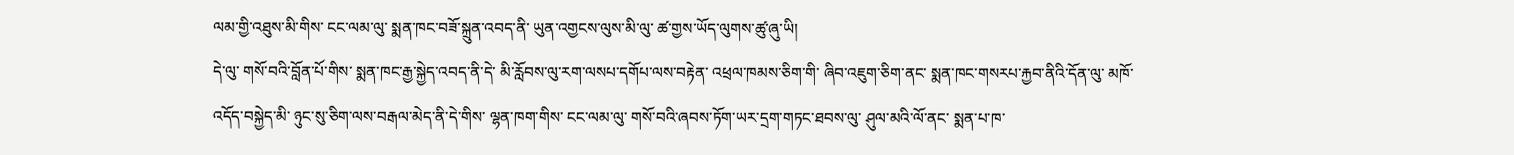ལམ་གྱི་འཐུས་མི་གིས་ ངང་ལམ་ལུ་ སྨན་ཁང་བཟོ་སྐྲུན་འབད་ནི་ ཡུན་འགྱངས་ལུས་མི་ལུ་ ཚ་གྱས་ཡོད་ལུགས་ཚུ་ཞུ་ཡི།
དེ་ལུ་ གསོ་བའི་བློན་པོ་གིས་ སྨན་ཁང་རྒྱ་སྐྱེད་འབད་ནི་དེ་ མི་རློབས་ལུ་རག་ལསཔ་དགོཔ་ལས་བརྟེན་ འཕྲལ་ཁམས་ཅིག་གི་ ཞིབ་འཇུག་ཅིག་ནང་ སྨན་ཁང་གསརཔ་རྐྱབ་ནིའི་དོན་ལུ་ མཁོ་འདོད་བསྐྱེད་མི་ ཉུང་སུ་ཅིག་ལས་བརྒལ་མེད་ནི་དེ་གིས་ ལྷན་ཁག་གིས་ ངང་ལམ་ལུ་ གསོ་བའི་ཞབས་ཏོག་ཡར་དྲག་གཏང་ཐབས་ལུ་ ཤུལ་མའི་ལོ་ནང་ སྨན་པ་ཁ་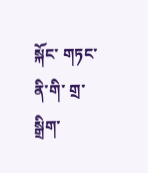སྐོང་ གཏང་ནི་གི་ གྲ་སྒྲིག་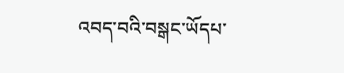འབད་བའི་བསྒང་ཡོདཔ་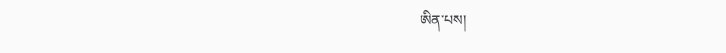ཨིན་པས།